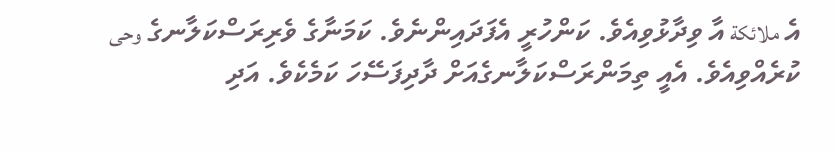އެ ملائكة އާ ވިދާޅުވިއެވެ. ކަންހުރީ އެފަދައިންނެވެ. ކަމަނާގެ ވެރިރަސްކަލާނގެ وحى ކުރެއްވިއެވެ. އެއީ ތިމަންރަސްކަލާނގެއަށް ދާދިފަސޭހަ ކަމެކެވެ. އަދި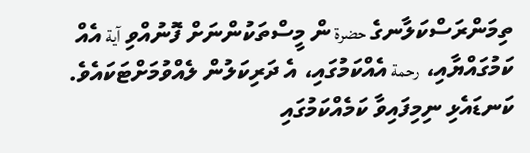ތިމަންރަސްކަލާނގެ حضرة ން މީސްތަކުންނަށް ފޮނުއްވި آية އެއް ކަމުގައްޔާއި، رحمة އެއްކަމުގައި، އެ ދަރިކަލުން ލެއްވުމަށްޓަކައެވެ. ކަނޑައެޅި ނިމިފައިވާ ކަމެއްކަމުގައި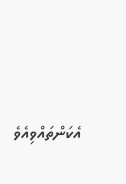އެކަންތައްވިއެވެ